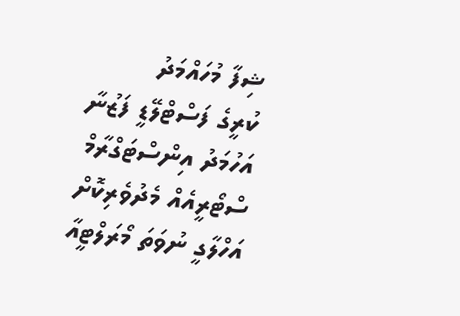ޝިފާ މުހައްމަދު
ކުރީގެ ފަސްޓްލޭޑީ ފަޒުނާ އަހުމަދު އިންސްޓަގްރާމް ސްޓޯރީއެއް މެދުވެރިކޮށް އަހްލާގީ ނުވަތަ މޯރަލްޓީއާ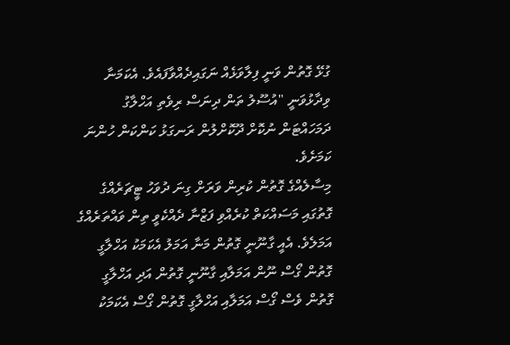ގުޅޭ ގޮތުން ވަނީ ފިލާވަޅެއް ނަގައިދެއްވާފައެވެ. އެކަމަނާ ވިދާޅުވަނީ "އުސޫލު ތަން ދިނަސް ރިވެތި އަހްލާގު ދަމަހައްޓަން ނުކޮށް ދޫކޮށްލުން ރަނގަޅު ކަންކަން ހުންނަ ކަމަށެވެ.
މިސާލެއްގެ ގޮތުން ކުރިން ވަރަށް ގިނަ ދުވަހު ޓީޗަރެއްގެ ގޮތުގައި މަސައްކަތް ކުރެއްވި ފަޒްނާ ދެއްކެވީ ތިން ވައްތަރެއްގެ އަމަލެވެ. އެއީ ގާނޫނީ ގޮތުން މަނާ އަމަލު އެކަމަކު އަހްލާގީ ގޮތުން ގޯސް ނޫން އަމަލާއި ގާނޫނީ ގޮތުން އަދި އަހްލާގީ ގޮތުން ވެސް ގޯސް އަމަލާއި އަހްލާގީ ގޮތުން ގޯސް އެކަމަކު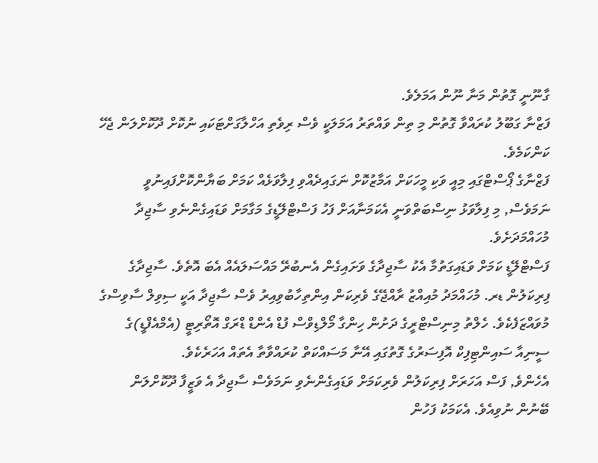ގާނޫނީ ގޮތުން މަނާ ނޫން އަމަލެވެ.
ފަޒްނާ ގަބޫލު ކުރައްވާ ގޮތުން މި ތިން ވައްތަރު އަމަލަކީ ވެސް ރިވެތި އަހްލާގަށްޓަކައި ނުކޮށް ދޫކޮށްލަން ޖެހޭ ކަންކަމެވެ.
ފަޒްނާގެ ޕޯސްޓްގައި މިއީ ވަކި މީހަކަށް އަމާޒުކޮށް ނަގައިދެއްވި ފިލާވަޅެއް ކަމަށް ބަޔާންކޮށްފައިނުވީ ނަމަވެސް, މި ފިލާވަޅު ނިސްބަތްވަނީ އެކަމަނާއަށް ފަހު ފަސްޓްލޭޑީގެ މަގާމަށް ވަޑައިގެންނެވި ސާޖިދާ މުހައްމަދަށެވެ.
ފަސްޓްލޭޑީ ކަމަށް ވަޑައިގަތުމާ އެކު ސާޖިދާގެ ވަށައިގެން އެނބުރޭ މައްސަލައެއް އެބަ އޮތެވެ. ސާޖިދާގެ ފިރިކަލުން ޑރ. މުހައްމަދު މުއިއްޒު ރާއްޖޭގެ ވެރިކަން އިންތިހާބުވިއިރު ވެސް ސާޖިދާ އަކީ ސިވިލް ސާވިސްގެ މުވައްޒަފެކެވެ. ހެލްތު މިނިސްޓްރީގެ ދަށުން ހިންގާ މޯލްޑިވްސް ފުޑް އެންޑް ޑްރަގް އޮތޯރިޓީ (އެމްއެފްޑީ)ގެ ސީނިއާ ސައިންޓިފިކް އޮފިސަރުގެ ގޮތުގައި އޭނާ މަސައްކަތް ކުރައްވާތާ އެތައް އަހަރެކެވެ.
އެހެންވެ, ފަސް އަހަރަށް ފިރިކަލުން ވެރިކަމަށް ވަޑައިގެންނެވި ނަމަވެސް ސާޖިދާ އެ ވަޒީފާ ދޫކޮށްލަން ބޭނުން ނުވިއެވެ. އެކަމަކު ފަހުން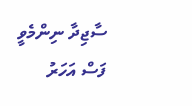ސާޖިދާ ނިންމެވީ ފަސް އަހަރު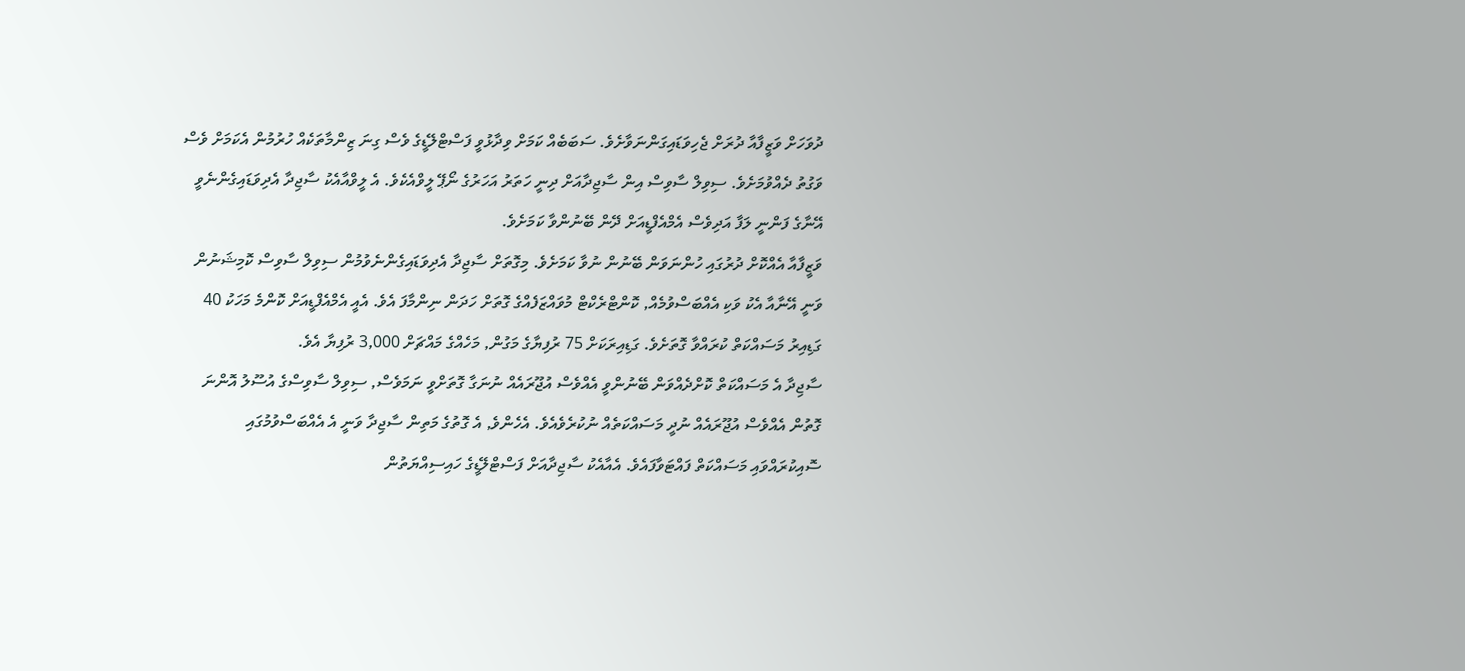ދުވަހަށް ވަޒީފާއާ ދުރަށް ޖެހިވަޑައިގަންނަވާށެވެ. ސަބަބެއް ކަމަށް ވިދާޅުވީ ފަސްޓްލޭޑީގެ ވެސް ގިނަ ޒިންމާތަކެއް ހުރުމުން އެކަމަށް ވެސް ވަގުތު ދެއްވުމަށެވެ. ސިވިލް ސާވިސް އިން ސާޖިދާއަށް ދިނީ ހަތަރު އަހަރުގެ ނޯޕޭ ލީވްއެކެވެ. އެ ލީވްއާއެކު ސާޖިދާ އެދިވަޑައިގެންނެވީ އޭނާގެ ފަންނީ ލަފާ އަދިވެސް އެމްއެފްޑީއަށް ދޭން ބޭނުންވާ ކަމަށެވެ.
ވަޒީފާއާ އެއްކޮށް ދުރުގައި ހުންނަވަން ބޭނުން ނުވާ ކަމަށެވެ. މިގޮތަށް ސާޖިދާ އެދިވަޑައިގެންނެވުމުން ސިވިލް ސާވިސް ކޮމިޝަނުން ވަނީ އޭނާއާ އެކު ވަކި އެއްބަސްވުމެއް, ކޮންޓްރެކްޓް މުވައްޒަފެއްގެ ގޮތަށް ހަދަން ނިންމާފަ އެވެ. އެއީ އެމްއެފްޑީއަށް ކޮންމެ މަހަކު 40 ގަޑިއިރު މަސައްކަތް ކުރައްވާ ގޮތަށެވެ. ގަޑިއިރަކަށް 75 ރުފިޔާގެ މަގުން, މަހެއްގެ މައްޗަށް 3,000 ރުފިޔާ އެވެ.
ސާޖިދާ އެ މަސައްކަތް ކޮށްދެއްވަން ބޭނުންވީ އެއްވެސް އުޖޫރައެއް ނުނަގާ ގޮތަށްވީ ނަމަވެސް, ސިވިލް ސާވިސްގެ އުސޫލު އޮންނަ ގޮތުން އެއްވެސް އުޖޫރައެއް ނުދީ މަސައްކަތެއް ނުކުރެވެއެވެ. އެހެންވެ, އެ ގޮތުގެ މަތިން ސާޖިދާ ވަނީ އެ އެއްބަސްވުމުގައި ސޮއިކުރައްވައި މަސައްކަތް ފައްޓަވާފައެވެ. އެއާއެކު ސާޖިދާއަށް ފަސްޓްލޭޑީގެ ހައިސިއްޔަތުން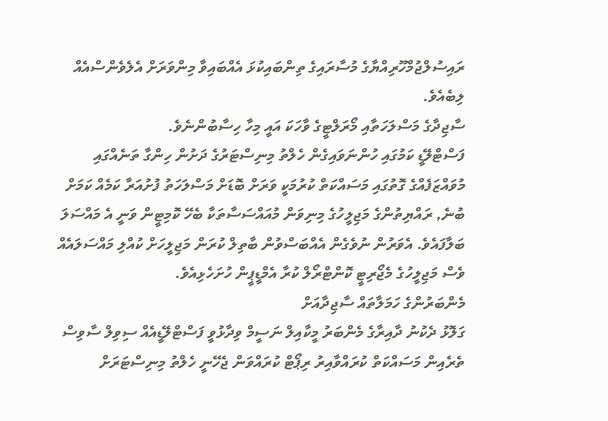ރައިސުލްޖުމްހޫރިއްޔާގެ މުސާރައިގެ ތިންބައިކުޅަ އެއްބައިވާ މިންވަރަށް އެލެވެންސްއެއް ލިބެއެވެ.
ސާޖިދާގެ މަސްލަހަތާއި މޯރަލްޓީގެ ވާހަކަ އައީ މިހާ ހިސާބުންނެވެ.
ފަސްޓްލޭޑީ ކަމުގައި ހުންނަވައިގެން ހެލްތު މިނިސްޓަރުގެ ދަށުން ހިންގާ ތަނެއްގައި މުވައްޒަފެއްގެ ގޮތުގައި މަސައްކަތް ކުރުމަކީ ވަރަށް ބޮޑަށް މަސްލަހަތު ފުށުއަރާ ކަމެއް ކަމަށް ބުނެ, ރައްޔިތުންގެ މަޖިލީހުގެ މިނިވަން މުއައްސަސާތަކާ ބެހޭ ކޮމިޓީން ވަނީ އެ މައްސަލަ ބަލާފައެވެ. އެވަރުން ނުވެގެން އެއްބަސްވުން ބާތިލް ކުރަން މަޖިލީހަށް ކުއްލި މައްސަލައެއް ވެސް މަޖިލީހުގެ މެޖޯރިޓީ ކޮންޓްރޯލް ކުރާ އެމްޑީޕީން ހުށަހެޅިއެވެ.
މެންބަރުންގެ ހަމަލާތައް ސާޖިދާއަށް
ގަލޮޅު ދެކުނު ދާއިރާގެ މެންބަރު މީކާއިލް ނަސީމް ވިދާޅުވީ ފަސްޓްލޭޑީއެއް ސިވިލް ސާވިސް ތެރެއިން މަސައްކަތް ކުރައްވާއިރު ރިޕޯޓް ކުރައްވަން ޖެހޭނީ ހެލްތު މިނިސްޓަރަށް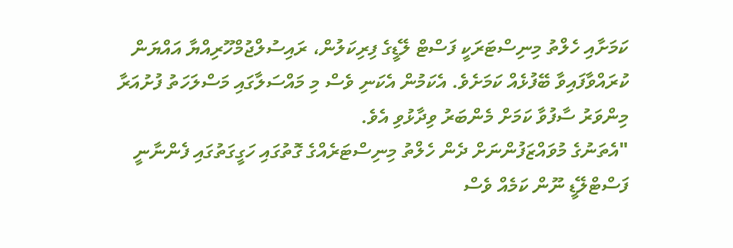ކަމަށާއި ހެލްތު މިނިސްޓަރަކީ ފަސްޓް ލޭޑީގެ ފިރިކަލުން، ރައިސުލްޖުމްހޫރިއްޔާ އައްޔަން ކުރައްވާފައިވާ ބޭފުޅެއް ކަމަށެވެ. އެކަމުން އެކަނި ވެސް މި މައްސަލާގައި މަސްލަހަތު ފުށުއަރާ މިންވަރު ސާފުވާ ކަމަށް މެންބަރު ވިދާޅުވި އެވެ.
"އެތަނުގެ މުވައްޒަފުންނަށް ދެން ހެލްތު މިނިސްޓަރެއްގެ ގޮތުގައި ހަގީގަތުގައި ފެންނާނީ ފަސްޓްލޭޑީ ނޫން ކަމެއް ވެސް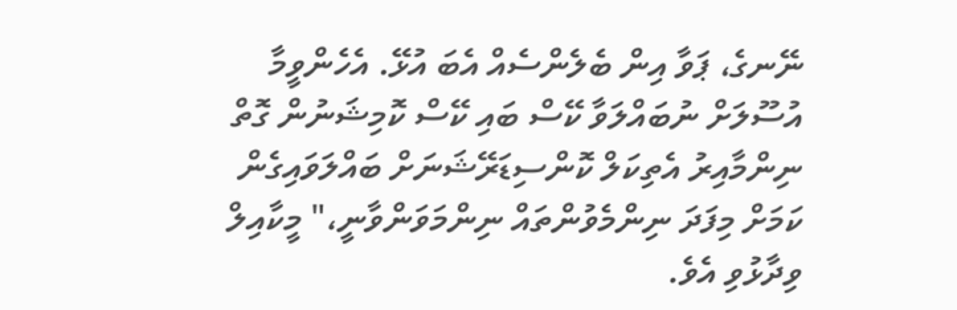ނޭނގެ، ޕަވާ އިން ބެލެންސެއް އެބަ އުޅޭ. އެހެންވީމާ އުސޫލަށް ނުބައްލަވާ ކޭސް ބައި ކޭސް ކޮމިޝަނުން ގޮތް ނިންމާއިރު އެތިކަލް ކޮންސިޑަރޭޝަނަށް ބައްލަވައިގެން ކަމަށް މިފަދަ ނިންމެވުންތައް ނިންމަވަންވާނީ،" މީކާއިލް ވިދާޅުވި އެވެ.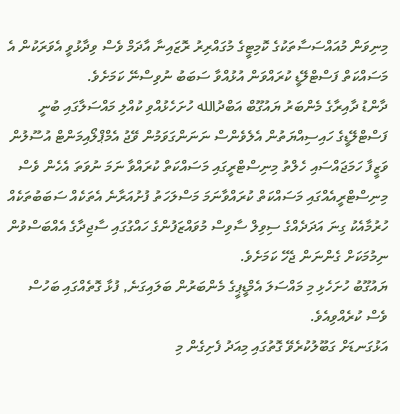މިނިވަން މުއައްސަސާތަކުގެ ކޮމިޓީގެ މުގައްރިރު ރޮޒައިނާ އާދަމް ވެސް ވިދާޅުވީ އެވަރަކުން އެ މަސައްކަތް ފަސްޓްލޭޑީ ކުރައްވަން އުޅުއްވާ ސަބަބު ނުވިސްނޭ ކަމަށެވެ.
ދާންޑު ދާއިރާގެ މެންބަރު ޔައުގޫބް އަބްދުالله ހުށަހެޅުއްވި ކުއްލި މައްސަލާގައި ބުނީ ފަސްޓްލޭޑީގެ ހައިސިއްޔަތުން އެލެވެންސް ނަނަންގަވަމުން ވޭޖު އެމްޕްލޯއިމަންޓް އުސޫލުން ވަޒީފާ ހަމަޖައްސައި ހެލްތު މިނިސްޓްރީގައި މަސައްކަތް ކުރައްވާ ނަމަ ނުވަތަ އެހެން ވެސް މިނިސްޓްރީއެއްގައި މަސައްކަތް ކުރައްވާނަމަ މަސްލަހަތު ފުށުއަރާނެ އެތަކެއް ސަބަބުތަކެއް ހުރުމާއެކު ގިނަ އަދަދެއްގެ ސިވިލް ސާވިސް މުވައްޒަފުންގެ ހައްގުގައި ސާޖިދާގެ އެއްބަސްވުން ނިމުމަކަށް ގެންނަން ޖެހޭ ކަމަށެވެ.
ޔައުގޫބު ހުށަހެޅި މި މައްސަލަ އެމްޑީޕީގެ މެންބަރުން ބަލައިގަނެ, ފުޅާ ގޮތެއްގައި ބަހުސް ވެސް ކުރެއްވިއެވެ.
އަޅުގަނޑަށް ގަބޫލުކުރެވޭ ގޮތުގައި މިއަދު ފެށިގެން މި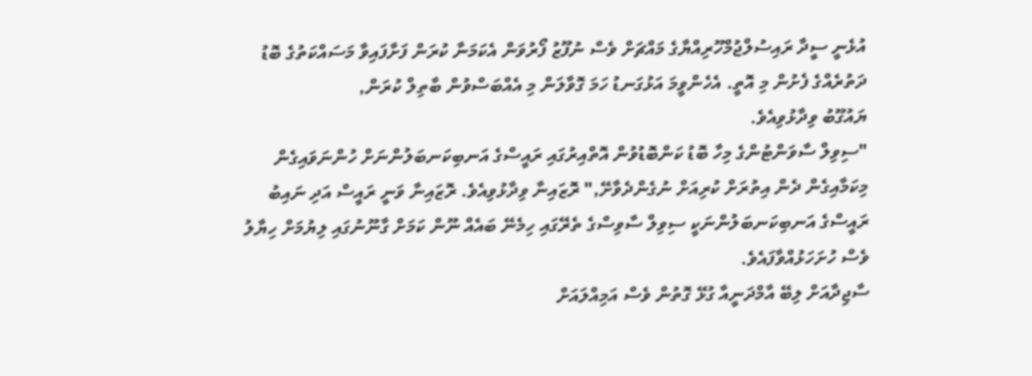އުޅެނީ ސީދާ ރައިސުލްޖުމްހޫރިއްޔާގެ މައްޗަށް ވެސް ނުފޫޒު ފޯރުވަން އެކަމަނާ ކުރަން ފަށާފައިވާ މަސައްކަތުގެ ބޮޑު ދަތުރެއްގެ ފެށުން މި އޮތީ. އެހެންވީމަ އަޅުގަނޑު ހަމަ ގޮވާލަން މި އެއްބަސްވުން ބާތިލް ކުރަން,
ޔައުގޫބު ވިދާޅުވިއެވެ.
"ސިވިލް ސާވަންޓުންގެ މިހާ ބޮޑު ކަންބޮޑުވުން އޮތްއިރުގައި ރައީސްގެ އަނބިކަނބަލުންނަށް ހުންނަވައިގެން މިކަމާއިގެން ދެން އިތުރަށް ކުރިއަށް ނުގެންދެވާށޭ," ރޮޒައިނާ ވިދާޅުވިއެވެ. ރޮޒައިނާ ވަނީ ރައީސް އަދި ނައިބު ރައީސްގެ އަނބިކަނބަލުންނަކީ ސިވިލް ސާވިސްގެ ތެރޭގައި ހިމެނޭ ބައެއް ނޫން ކަމަށް ގާނޫނުގައި ލިޔުމަށް ހިޔާލު ވެސް ހުށަހަޅުއްވާފައެވެ.
ސާޖިދާއަށް ލިބޭ އާމްދަނީއާ ގުޅޭ ގޮތުން ވެސް އަމިއްލައަށް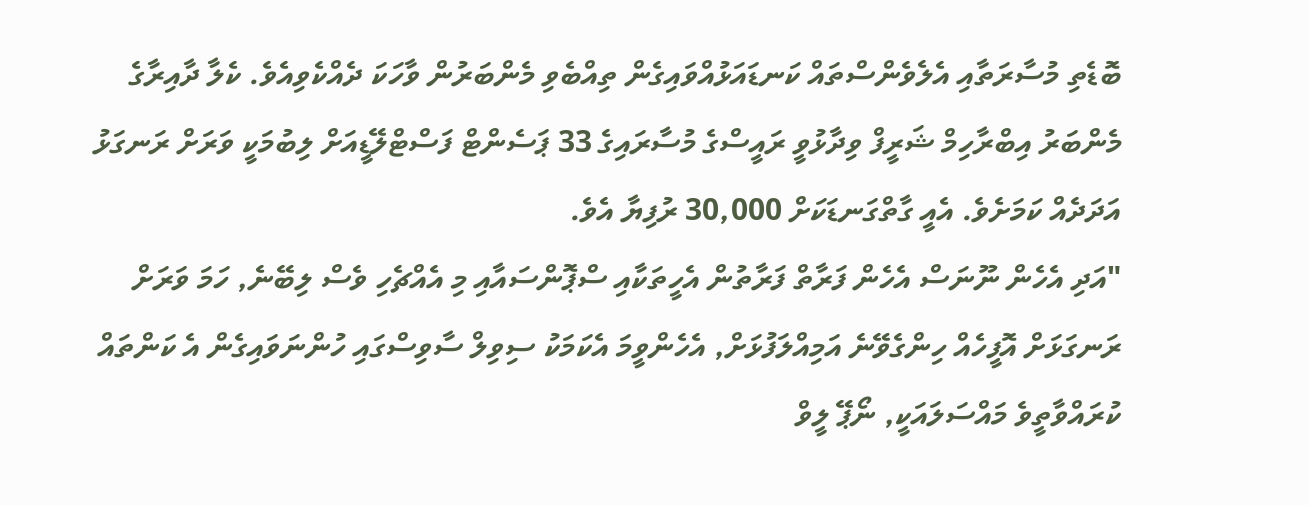ބޮޑެތި މުސާރަތާއި އެލެވެންސްތައް ކަނޑައަޅުއްވައިގެން ތިއްބެވި މެންބަރުން ވާހަކަ ދެއްކެވިއެވެ. ކެލާ ދާއިރާގެ މެންބަރު އިބްރާހިމް ޝަރީފް ވިދާޅުވީ ރައީސްގެ މުސާރައިގެ 33 ޕަސެންޓް ފަސްޓްލޭޑީއަށް ލިބުމަކީ ވަރަށް ރަނގަޅު އަދަދެއް ކަމަށެވެ. އެއީ ގާތްގަނޑަކަށް 30,000 ރުފިޔާ އެވެ.
"އަދި އެހެން ނޫނަސް އެހެން ފަރާތް ފަރާތުން އެހީތަކާއި ސްޕޮންސައާއި މި އެއްޗެހި ވެސް ލިބޭނެ, ހަމަ ވަރަށް ރަނގަޅަށް އޮފީހެއް ހިންގެވޭނެ އަމިއްލަފުޅަށް, އެހެންވީމަ އެކަމަކު ސިވިލް ސާވިސްގައި ހުންނަވައިގެން އެ ކަންތައް ކުރައްވާތީވެ މައްސަލައަކީ, ނޯޕޭ ލީވް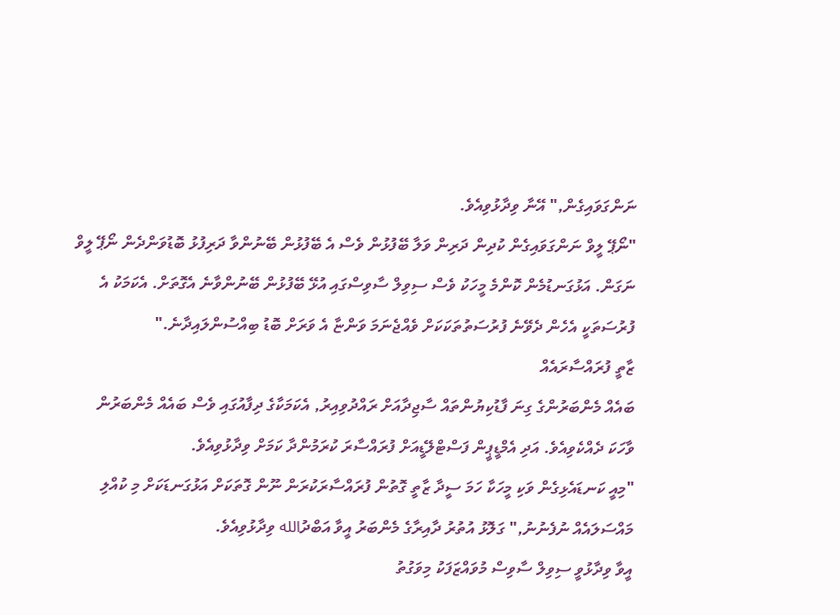ނަންގަވައިގެން," އޭނާ ވިދާޅުވިއެވެ.
"ނޯޕޭ ލީވް ނަންގަވައިގެން ކުދިން ދަރިން ވަލާ ބޭފުޅުން ވެސް އެ ބޭފުޅުން ބޭނުންވާ ދަރިފުޅު ބޮޑުވަންދެން ނޯޕޭ ލީވް ނަގަން. އަޅުގަނޑުމެން ކޮންމެ މީހަކު ވެސް ސިވިލް ސާވިސްގައި އުޅޭ ބޭފުޅުން ބޭނުންވާނެ އެގޮތަށް. އެކަމަކު އެ ފުރުސަތަކީ އެހެން ދެވޭނެ ފުރުސަތުތަކަކަށް ވެއްޖެނަމަ ވަންޏާ އެ ވަރަށް ބޮޑު ބިއްސުންލައިދާނެ."
ޒާތީ ފުރައްސާރައެއް
ބައެއް މެންބަރުންގެ ގިނަ ފާޑުކިޔުންތައް ސާޖިދާއަށް ރައްދުވިއިރު, އެކަމަކާގެ ދިފާއުގައި ވެސް ބައެއް މެންބަރުން ވާހަކަ ދެއްކެވިއެވެ. އަދި އެމްޑީޕީން ފަސްޓްލޭޑީއަށް ފުރައްސާރަ ކުރަމުންދާ ކަމަށް ވިދާޅުވިއެވެ.
"މިއީ ކަނޑައެޅިގެން ވަކި މީހަކާ ހަމަ ސީދާ ޒާތީ ގޮތުން ފުރައްސާރަކުރަން ނޫން ގޮތަކަށް އަޅުގަނޑަކަށް މި ކުއްލި މައްސަލައެއް ނުފެނުނު," ގަލޮޅު އުތުރު ދާއިރާގެ މެންބަރު އީވާ އަބްދުالله ވިދާޅުވިއެވެ.
އީވާ ވިދާޅުވީ ސިވިލް ސާވިސް މުވައްޒަފަކު މިވަގުތު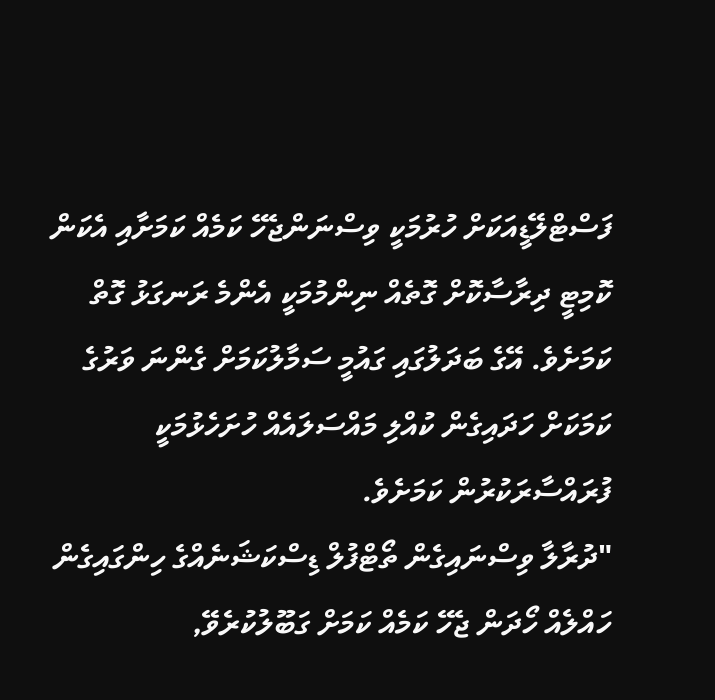ފަސްޓްލޭޑީއަކަށް ހުރުމަކީ ވިސްނަންޖެހޭ ކަމެއް ކަމަށާއި އެކަން ކޮމިޓީ ދިރާސާކޮށް ގޮތެއް ނިންމުމަކީ އެންމެ ރަނގަޅު ގޮތް ކަމަށެވެ. އޭގެ ބަދަލުގައި ގައުމީ ސަމާލުކަމަށް ގެންނަ ވަރުގެ ކަމަކަށް ހަދައިގެން ކުއްލި މައްސަލައެއް ހުށަހެޅުމަކީ ފުރައްސާރަކުރުން ކަމަށެވެ.
"ދުރާލާ ވިސްނައިގެން ތޯޓްފުލް ޑިސްކަޝަނެއްގެ ހިންގައިގެން ހައްލެއް ހޯދަން ޖެހޭ ކަމެއް ކަމަށް ގަބޫލުކުރެވޭ,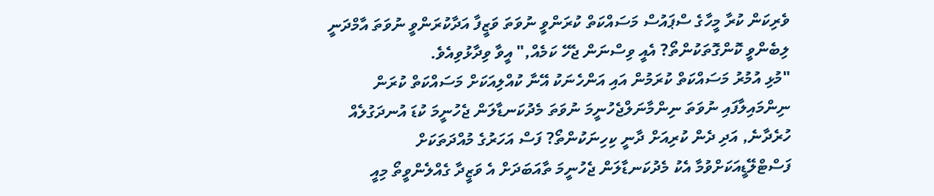ވެރިކަން ކުރާ މީހާގެ ސްޕައުސް މަސައްކަތް ކުރަންވީ ނުވަތަ ވަޒީފާ އަދާކުރަންވީ ނުވަތަ އާމްދަނީ ލިބެންވީ ކޮންގޮތަކުންތޯ? އެއީ ވިސްނަން ޖެހޭ ކަމެއް," އީވާ ވިދާޅުވިއެވެ.
"މުޅި އުމުރު މަސައްކަތް ކުރަމުން އައި އަންހެނަކު އޭނާ ކުއްލިއަކަށް މަސައްކަތް ކުރަން ނިންމައިލާފައި ނުވަތަ ނިންމާނަލްޖެހުނީމަ ނުވަތަ މެދުކަނޑާލަން ޖެހުނީމަ ކުޑަ އުނދަގުލެއް ހުރެދާނެ, އަދި ދެން ކުރިއަށް ދާނީ ކިހިނަކުންތޯ? ފަސް އަހަރުގެ މުއްދަތަކަށް ފަސްޓްލޭޑީއަކަށްވުމާ އެކު މެދުކަނޑާލަން ޖެހުނީމަ ތާއަބަދަށް އެ ވަޒީދާ ގެއްލެންވީތޯ މިއީ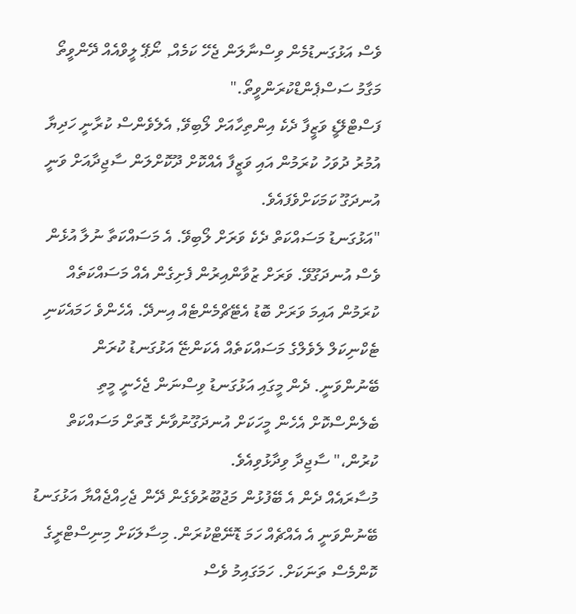ވެސް އަޅުގަނޑުމެން ވިސްނާލަން ޖެހޭ ކަމެއް, ނޯޕޭ ލީވްއެއް ދޭންވީތޯ މަގާމު ސަސްޕެންޑްކުރަންވީތޯ."
ފަސްޓްލޭޑީ ވަޒީފާ ދެކެ އިންތިހާއަށް ލޯބިވޭ, އެލެވެންސް ކުރާނީ ހަދިޔާ
އުމުރު ދުވަހު ކުރަމުން އައި ވަޒީފާ އެއްކޮށް ދޫކޮށްލަން ސާޖިދާއަށް ވަނީ އުނދަގޫ ކަމަކަށްވެފައެވެ.
"އަޅުގަނޑު މަސައްކަތް ދެކެ ވަރަށް ލޯބިވޭ. އެ މަސައްކަތާ ނުލާ އުޅެން ވެސް އުނދަގޫވޭ. ވަރަށް ޒުވާންއިރުން ފެށިގެން އެއް މަސައްކަތެއް ކުރަމުން އައިމަ ވަރަށް ބޮޑު އެޓޭޗްމެންޓެއް އިނދޭ. އެހެންވެ ހަމައެކަނި ޓެކްނިކަލް ލެވެލްގެ މަސައްކަތެއް އެކަންޏޭ އަޅުގަނޑު ކުރަން ބޭނުންވަނީ. ދެން މީގައި އަޅުގަނޑު ވިސްނަން ޖެހެނީ މީތި ބެލެންސްކޮށް އެހެން މީހަކަށް އުނދަގޫނުވާނެ ގޮތަށް މަސައްކަތް ކުރުން،" ސާޖިދާ ވިދާޅުވިއެވެ.
މުސާރައެއް ދެން އެ ބޭފުޅުން މަޖުބޫރުވެގެން ދޭން ޖެހިއްޖެއްޔާ އަޅުގަނޑު ބޭނުންވަނީ އެ އެއްޗެއް ހަމަ ޑޮނޭޓްކުރަން. މިސާލަކަށް މިނިސްޓްރީގެ ކޮންމެސް ތަނަކަށް. ހަމަގައިމު ވެސް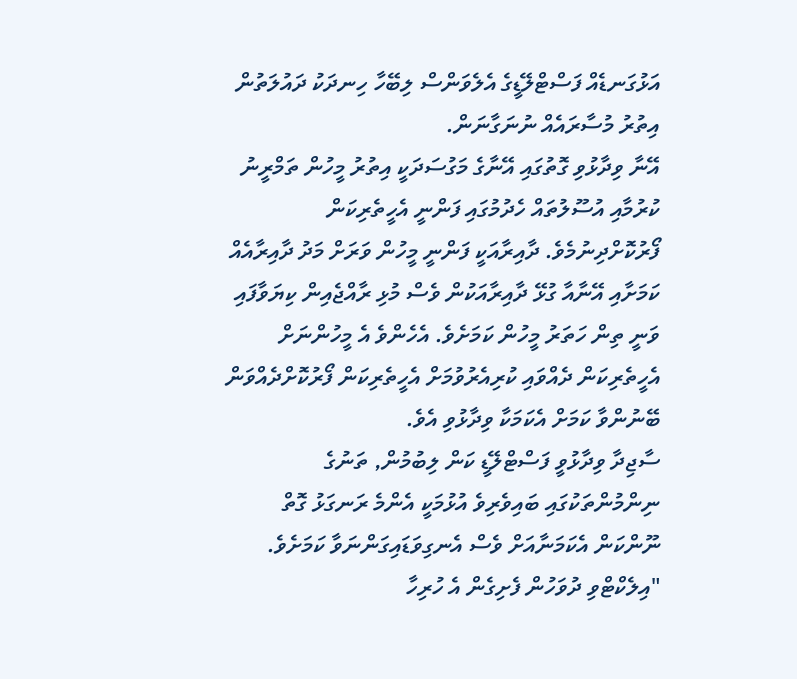އަޅުގަނޑެއް ފަސްޓްލޭޑީގެ އެލެވަންސް ލިބޭހާ ހިނދަކު ދައުލަތުން އިތުރު މުސާރައެއް ނުނަގާނަން.
އޭނާ ވިދާޅުވި ގޮތުގައި އޭނާގެ މަގުސަދަކީ އިތުރު މީހުން ތަމްރީނު ކުރުމާއި އުސޫލުތައް ހެދުމުގައި ފަންނީ އެހީތެރިކަން ފޯރުކޮށްދިނުމެވެ. ދާއިރާއަކީ ފަންނީ މީހުން ވަރަށް މަދު ދާއިރާއެއް ކަމަށާއި އޭނާއާ ގުޅޭ ދާއިރާއަކުން ވެސް މުޅި ރާއްޖެއިން ކިޔަވާފައި ވަނީ ތިން ހަތަރު މީހުން ކަމަށެވެ. އެހެންވެ އެ މީހުންނަށް އެހީތެރިކަން ދެއްވައި ކުރިއެރުވުމަށް އެހީތެރިކަން ފޯރުކޮށްދެއްވަން ބޭނުންވާ ކަމަށް އެކަމަކާ ވިދާޅުވި އެވެ.
ސާޖިދާ ވިދާޅުވީ ފަސްޓްލޭޑީ ކަން ލިބުމުން, ތަނުގެ ނިންމުންތަކުގައި ބައިވެރިވެ އުޅުމަކީ އެންމެ ރަނގަޅު ގޮތް ނޫންކަން އެކަމަނާއަށް ވެސް އެނގިވަޑައިގަންނަވާ ކަމަށެވެ.
"އިލެކްޓްވި ދުވަހުން ފެށިގެން އެ ހުރިހާ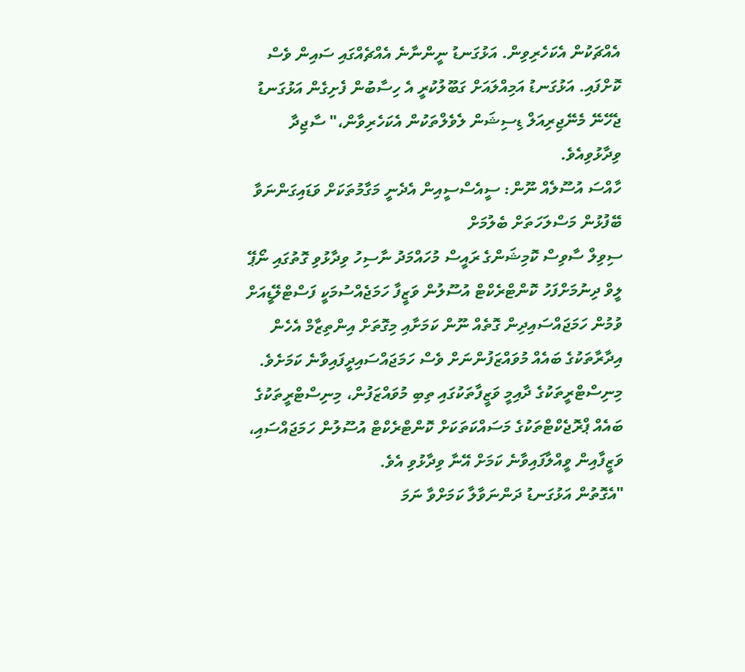އެއްޗަކުން އެކަހެރިވިން. އަޅުގަނޑު ނީންނާނެ އެއްޗެއްގައި ސައިން ވެސް ކޮށްފައި. އަޅުގަނޑު އަމިއްލައަށް ގަބޫލުކުރީ އެ ހިސާބުން ފެށިގެން އަޅުގަނޑު ޖެހޭނޭ މެނޭޖިރިއަލް ޑިސިޝަން ލެވެލްތަކުން އެކަހެރިވާން،" ސާޖިދާ ވިދާޅުވިއެވެ.
ހާއްސަ އުސޫލެއް ނޫން: ސީއެސްސީއިން އެދެނީ މަގާމުތަކަށް ވަޑައިގަންނަވާ ބޭފުޅުން މަސްލަހަތަށް ބެލުމަށް
ސިވިލް ސާވިސް ކޮމިޝަންގެ ރައީސް މުހައްމަދު ނާސިހު ވިދާޅުވި ގޮތުގައި ނޯޕޭ ލީވް ދިނުމަށްފަހު ކޮންޓްރެކްޓް އުސޫލުން ވަޒީފާ ހަމަޖެއްސުމަކީ ފަސްޓްލޭޑީއަށް ވުމުން ހަމަޖައްސައިދިން ގޮތެއް ނޫން ކަމަށާއި މިގޮތަށް އިންތިޒާމް އެހެން އިދާރާތަކުގެ ބައެއް މުވައްޒަފުންނަށް ވެސް ހަމަޖައްސައިދީފައިވާނެ ކަމަށެވެ. މިނިސްޓްރީތަކުގެ ދާއިމީ ވަޒީފާތަކުގައި ތިބި މުވައްޒަފުން، މިނިސްޓްރީތަކުގެ ބައެއް ޕްރޮޖެކްޓްތަކުގެ މަސައްކަތަކަށް ކޮންޓްރެކްޓް އުސޫލުން ހަމަޖައްސައި، ވަޒީފާއިން ވީއްލާފައިވާނެ ކަމަށް އޭނާ ވިދާޅުވި އެވެ.
"އެގޮތުން އަޅުގަނޑު ދަންނަވާލާ ކަމަށްވާ ނަމަ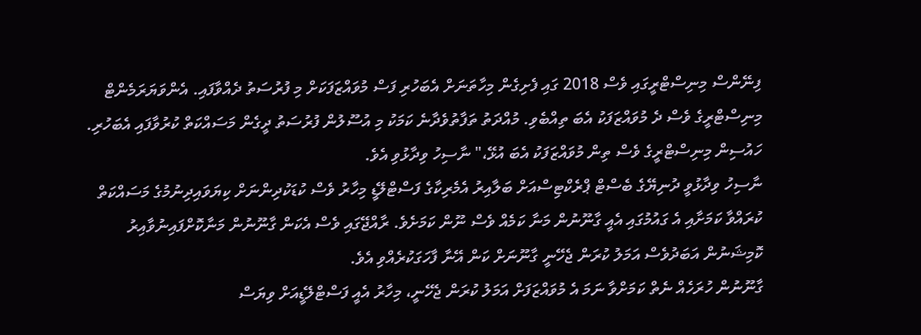ފިނޭންސް މިނިސްޓްރީގައި ވެސް 2018 ގައި ފެށިގެން މިހާތަނަށް އެބަހުރި ފަސް މުވައްޒަފަކަށް މި ފުރުސަތު ދެއްވާފައި. އެންވަޔަރަމެންޓް މިނިސްޓްރީގެ ވެސް ދެ މުވައްޒަފަކު އެބަ ތިއްބެވި. މުއްދަތު ތަފާތުވެދާނެ ކަމަކު މި އުސޫލުން ފުރުސަތު ދީގެން މަސައްކަތް ކުރުވާފައި އެބަހުރި. ހައުސިން މިނިސްޓްރީގެ ވެސް ތިން މުވައްޒަފަކު އެބަ އުޅޭ،" ނާސިހު ވިދާޅުވި އެވެ.
ނާސިހު ވިދާޅުވީ ދުނިޔޭގެ ބެސްޓް ޕްރެކްޓިސްއަށް ބަލާއިރު އެމެރިކާގެ ފަސްޓްލޭޑީ މިހާރު ވެސް ކުޑަކުދިންނަށް ކިޔަވައިދިނުމުގެ މަސައްކަތް ކުރައްވާ ކަމަށާއި އެ ގައުމުގައި އެއީ ގާނޫނުން މަނާ ކަމެއް ވެސް ނޫން ކަމަށެވެ. ރާއްޖޭގައި ވެސް އެކަން ގާނޫނުން މަނާކޮށްފައިނުވާއިރު ކޮމިޝަނުން އަބަދުވެސް އަމަލު ކުރަން ޖެހޭނީ ގާނޫނަށް ކަން އޭނާ ފާހަގަކުރެއްވި އެވެ.
ގާނޫނުން ހުރަހެއް ނެތް ކަމަށްވާ ނަމަ އެ މުވައްޒަފަށް އަމަލު ކުރަން ޖެހޭނީ، މިހާރު އެއީ ފަސްޓްލޭޑީއަށް ވިޔަސް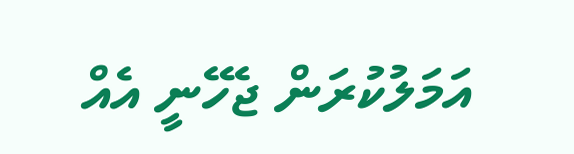އަމަލުކުރަން ޖެހޭނީ އެއް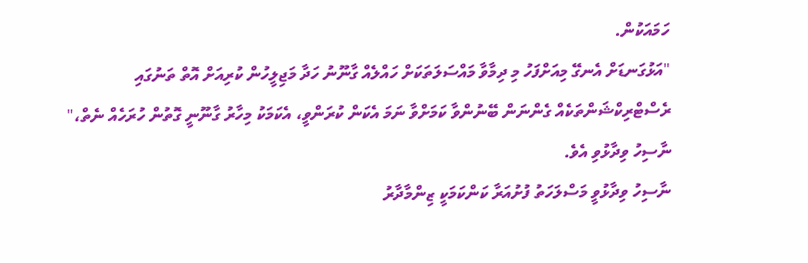ހަމައަކުން.
"އަޅުގަނޑަށް އެނގޭ މިއަށްފަހު މި ދިމާވާ މައްސަލަތަކަށް ހައްލެއް ގާނޫނު ހަދާ މަޖިލީހުން ކުރިއަށް އޮތް ތަނުގައި ރެސްޓްރިކްޝަންތަކެއް ގެންނަން ބޭނުންވާ ކަމަށްވާ ނަމަ އެކަން ކުރަންވީ، އެކަމަކު މިހާރު ގާނޫނީ ގޮތުން ހުރަހެއް ނެތް،" ނާސިހު ވިދާޅުވި އެވެ.
ނާސިހު ވިދާޅުވީ މަސްލަހަތު ފުށުއަރާ ކަންކަމަކީ ޒިންމާދާރު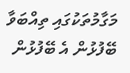މަގާމުތަކުގައި ތިއްބަވާ ބޭފުޅުން އެ ބޭފުޅުން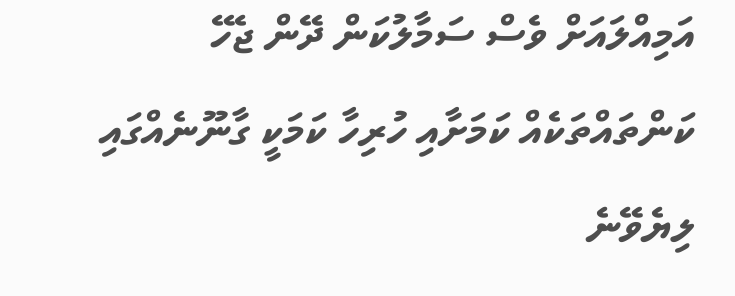އަމިއްލައަށް ވެސް ސަމާލުކަން ދޭން ޖެހޭ ކަންތައްތަކެއް ކަމަށާއި ހުރިހާ ކަމަކީ ގާނޫނެއްގައި ލިޔެވޭނެ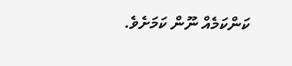ކަންކަމެއް ނޫން ކަމަށެވެ.